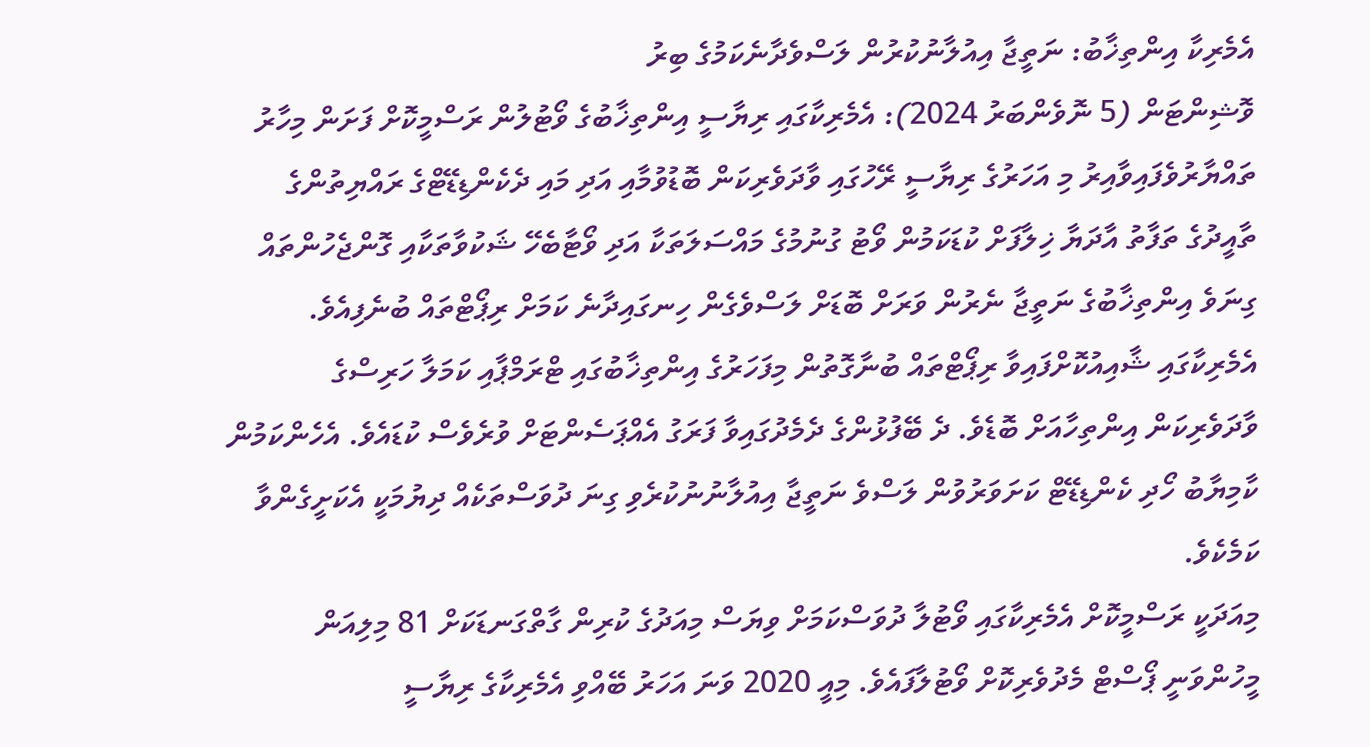އެމެރިކާ އިންތިޚާބު: ނަތީޖާ އިއުލާނުކުރުން ލަސްވެދާނެކަމުގެ ބިރު
ވޮޝިންޓަން (5 ނޮވެންބަރު 2024): އެމެރިކާގައި ރިޔާސީ އިންތިޚާބުގެ ވޯޓުލުން ރަސްމީކޮށް ފަށަން މިހާރު ތައްޔާރުވެފައިވާއިރު މި އަހަރުގެ ރިޔާސީ ރޭހުގައި ވާދަވެރިކަން ބޮޑުވުމާއި އަދި މައި ދެކެންޑިޑޭޓްގެ ރައްޔިތުންގެ ތާއީދުގެ ތަފާތު އާދަޔާ ޚިލާފަށް ކުޑަކަމުން ވޯޓު ގުނުމުގެ މައްސަލަތަކާ އަދި ވޯޓާބެހޭ ޝަކުވާތަކާއި ގޮންޖެހުންތައް ގިނަވެ އިންތިޚާބުގެ ނަތީޖާ ނެރުން ވަރަށް ބޮޑަށް ލަސްވެގެން ހިނގައިދާނެ ކަމަށް ރިޕޯޓްތައް ބުނެފިއެވެ.
އެމެރިކާގައި ޝާއިއުކޮށްފައިވާ ރިޕޯޓްތައް ބުނާގޮތުން މިފަހަރުގެ އިންތިޚާބުގައި ޓްރަމްޕާއި ކަމަލާ ހަރިސްގެ ވާދަވެރިކަން އިންތިހާއަށް ބޮޑެވެ. ދެ ބޭފުޅުންގެ ދެމެދުގައިވާ ފަރަގު އެއްޕަސެންޓަށް ވުރެވެސް ކުޑައެވެ. އެހެންކަމުން ކާމިޔާބު ހޯދި ކެންޑިޑޭޓް ކަށަވަރުވުން ލަސްވެ ނަތީޖާ އިއުލާނުނުކުރެވި ގިނަ ދުވަސްތަކެއް ދިޔުމަކީ އެކަށީގެންވާ ކަމެކެވެ.
މިއަދަކީ ރަސްމީކޮށް އެމެރިކާގައި ވޯޓުލާ ދުވަސްކަމަށް ވިޔަސް މިއަދުގެ ކުރިން ގާތްގަނޑަކަށް 81 މިލިއަން މީހުންވަނީ ޕޯސްޓް މެދުވެރިކޮށް ވޯޓުލާފައެވެ. މިއީ 2020 ވަނަ އަހަރު ބޭއްވި އެމެރިކާގެ ރިޔާސީ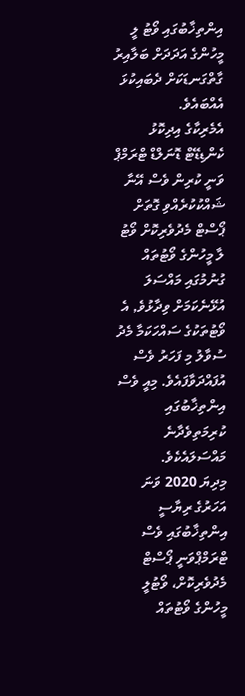އިންތިޚާބުގައި ވޯޓު ލީ މީހުންގެ އަދަދަށް ބަލާއިރު ގާތްގަނޑަކަށް ދެބައިކުޅަ އެއްބައެވެ.
އެމެރިކާގެ އިދިކޮޅު ކެންޑިޑޭޓް ޑޮނަލްޑް ޓްރަމްޕް ވަނީ ކުރިން ވެސް އޭނާ ޝައްކުކުރެއްވި ގޮތަށް ޕޯސްޓް މެދުވެރިކޮށް ވޯޓު ލާ މީހުންގެ ވޯޓުތައް ގުނުމުގައި މައްސަލަ އުޅޭނެކަމަށް ވިދާޅުވެ, އެ ވޯޓުތަކުގެ ސައްހަކަމާ މެދު ސުވާލު މި ފަހަރު ވެސް އުފައްދަވާފައެވެ. މިއީ ވެސް އިންތިޚާބުގައި ކުރިމަތިވެދާނެ މައްސަލައެކެވެ.
މިދިޔަ 2020 ވަނަ އަހަރުގެ ރިޔާސީ އިންތިޚާބުގައި ވެސް ޓްރަމްޕްވަނީ ޕޯސްޓް މެދުވެރިކޮށް، ވޯޓުލީ މީހުންގެ ވޯޓުތައް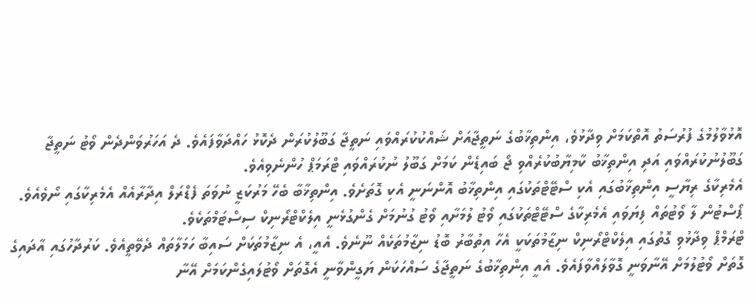އޮޅުވާލުމުގެ ފުރުސަތު އޮތްކަމަށް ވިދާޅުވެ، އިންތިޚާބުގެ ނަތީޖާއަށް ޝައްކުކުރައްވައި ނަތީޖާ ގަބޫލުކުރަން ދެކޮޅު ހައްދަވާފައެވެ. ދެ އަހަރުވަންދެން ވޯޓު ނަތީޖާ ގަބޫލުނުކުރައްވައި އަދި އިންތިޚާބު ކާމިޔާބުކުރެއްވި ޖޯ ބައިޑެން ކަމަށް ގަބޫލު ނުކުރައްވައި ޓްރަމަޕް ހުންނެވިއެވެ.
އެމެރިކާގެ ރިޔާސީ އިންތިޚާބުގައި އެކި ސްޓޭޓްތަކުގައި އިންތިޚާބު އޮންނަނީ އެކި ގޮތަށެވެ. އިންތިޚާބާ ބެހޭ މަރުކަޒީ ނުވަތަ ފެޑްރަލް އިދާރާއެއް އެމެރިކާގައި ނޯވެއެވެ. ޕޯސްޓުން ލާ ވޯޓުތައް ފިޔަވައި އެމެރިކާގެ ސްޓޭޓްތަކުގައި ވޯޓު ލުމަށާއި ވޯޓު ގުނުމަށް ގެންގުޅެނީ އިލެކްޓްރޯނިކް ސިސްޓަމްތަކެވެ.
ޓްރަމްޕް ވިދާޅުވި ގޮތުގައި އިލެކްޓްރޯނިކް ނިޒާމުތަކަކީ އެހާ އިތުބާރު ބޮޑު ނިޒާމުތަކެއް ނޫނެވެ. އެއީ، އެ ނިޒާމުތަކަށް ސައިބާ ހަމަލާތައް ދެވޭތީއެވެ. ކަރުދާހުގައި އާދައިގެ ގޮތަށް ވޯޓުލުމަށް އޭނާވަނީ ގޮވާލައްވާފައެވެ. އެއީ އިންތިޚާބުގެ ނަތީޖާގެ ސައްހަކަން ޔަގީންވާނީ އެގޮތަށް ވޯޓުލައިގެންކަމަށް އޭނާ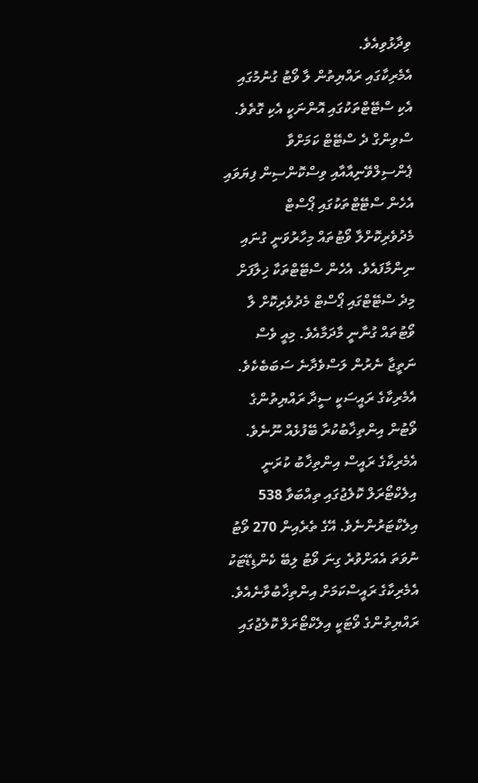ވިދާޅުވިއެވެ.
އެމެރިކާގައި ރައްޔިތުން ލާ ވޯޓު ގުނުމުގައި އެކި ސްޓޭޓްތަކުގައި އޮންނަކީ އެކި ގޮތެވެ. ސްވިންގް ދެ ސްޓޭޓް ކަމަށްވާ ޕެންސިލްވޭނިއާއާއި ވިސްކޮންސިން ފިޔަވައި އެހެން ސްޓޭޓްތަކުގައި ޕޯސްޓް މެދުވެރިކޮށްލާ ވޯޓުތައް މިހާރުވަނީ ގުނައި ނިންމާފައެވެ. އެހެން ސްޓޭޓްތަކާ ޚިލާފަށް މިދެ ސްޓޭޓްގައި ޕޯސްޓް މެދުވެރިކޮށް ލާ ވޯޓުތައް ގުނާނީ މާދަމާއެވެ. މިއީ ވެސް ނަތީޖާ ނެރުން ލަސްވެދާނެ ސަބަބެކެވެ.
އެމެރިކާގެ ރައީސަކީ ސީދާ ރައްޔިތުންގެ ވޯޓުން އިންތިޚާބުކުރާ ބޭފުޅެއް ނޫނެވެ. އެމެރިކާގެ ރައީސް އިންތިޚާބު ކުރަނީ އިލެކްޓޯރަލް ކޮލެޖުގައި ތިއްބަވާ 538 އިލެކްޓަރުންނެވެ. އޭގެ ތެރެއިން 270 ވޯޓު ނުވަތަ އެއަށްވުރެ ގިނަ ވޯޓު ލިބޭ ކެންޑިޑޭޓަކު އެމެރިކާގެ ރައީސްކަމަށް އިންތިޚާބުވާނެއެވެ.
ރައްޔިތުންގެ ވޯޓަކީ އިލެކްޓޯރަލް ކޮލެޖުގައި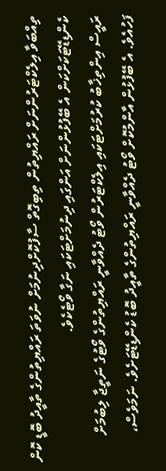ތިއްބަވާ އިލެކްޓަރުންނަށް ރައްޔިތުން ތިބިގޮތް ސާފުކޮށްދިނުމަށް ނުވަތަ ރައްޔިތުންގެ ތާއީދު ބޮޑީ ކޮން ކެންޑިޑޭޓަކަށްކަން އެ ބޭފުޅުންނަށް އަންގައި ދިނުމަށްޓަކައި ނަގާ ވޯޓެކެވެ.
ރައީސް އިންތިޚާބު ކުރުމަށްޓަކައި އިލެކްޓަރުން ވޯޓު ދެއްވާނީ ރައްޔިތުންގެ ވޯޓުގެ ނަތީޖާ ލިބުމަށް ފަހުއެވެ. އެ ބޭފުޅުން އާންމުކޮށް ވޯޓު ދެއްވާނީ ރައްޔިތުންގެ ތާއީދު ބޮޑު ކެންޑިޑޭޓަށެވެ. ނަމަވެސް،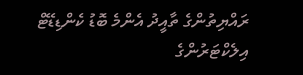ރައްޔިތުންގެ ތާއީދު އެންމެ ބޮޑު ކެންޑިޑޭޓް އިލެކްޓަރުންގެ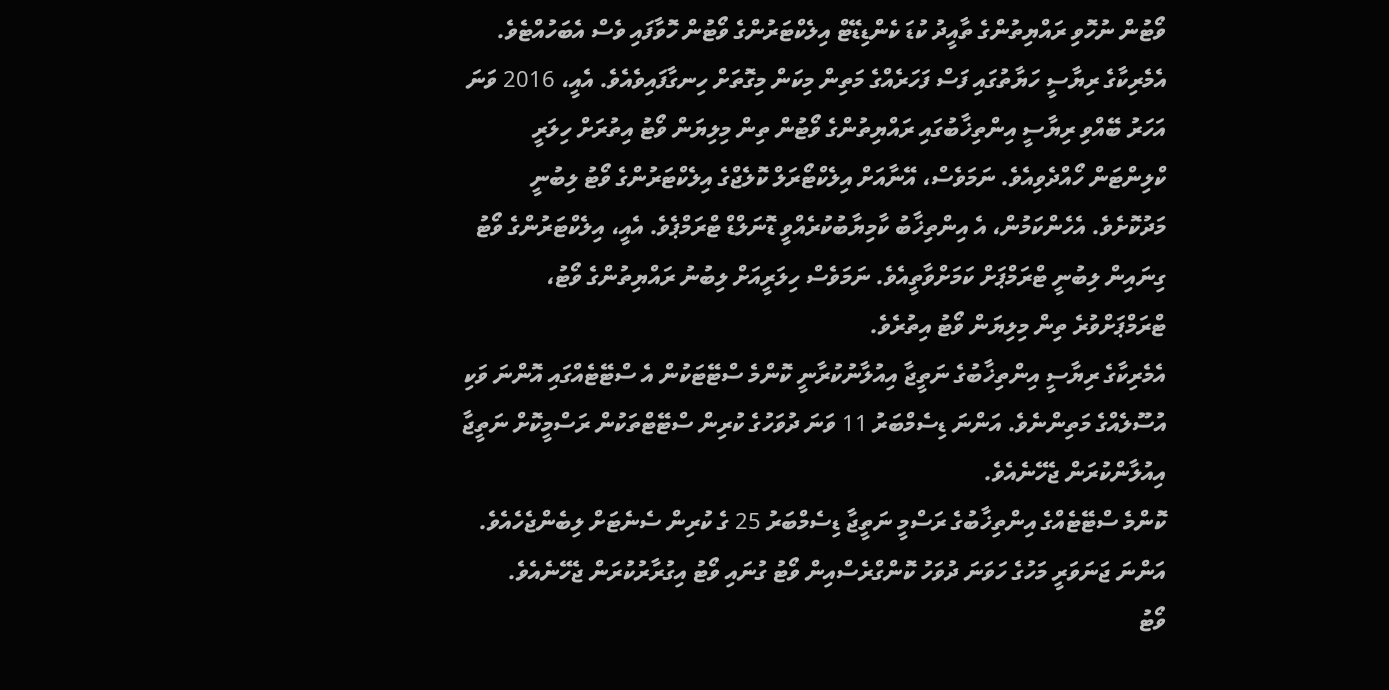ވޯޓުން ނުހޮވި ރައްޔިތުންގެ ތާއީދު ކުޑަ ކެންޑިޑޭޓް އިލެކްޓަރުންގެ ވޯޓުން ހޮވާފައި ވެސް އެބަހުއްޓެވެ.
އެމެރިކާގެ ރިޔާސީ ހަޔާތުގައި ފަސް ފަހަރެއްގެ މަތިން މިކަން މިގޮތަށް ހިނގާފައިވެއެވެ. އެއީ، 2016 ވަނަ އަހަރު ބޭއްވި ރިޔާސީ އިންތިޚާބުގައި ރައްޔިތުންގެ ވޯޓުން ތިން މިލިޔަން ވޯޓު އިތުރަށް ހިލަރީ ކްލިންޓަން ހޯއްދެވިއެވެ. ނަމަވެސް، އޭނާއަށް އިލެކްޓޯރަލް ކޮލެޖްގެ އިލެކްޓަރުންގެ ވޯޓު ލިބުނީ މަދުކޮށެވެ. އެހެންކަމުން، އެ އިންތިޚާބު ކާމިޔާބުކުރެއްވީ ޑޮނަލްޑް ޓްރަމްޕެވެ. އެއީ، އިލެކްޓަރުންގެ ވޯޓު ގިނައިން ލިބުނީ ޓްރަމްޕަށް ކަމަށްވާތީއެވެ. ނަމަވެސް ހިލަރީއަށް ލިބުނު ރައްޔިތުންގެ ވޯޓު، ޓްރަމްޕަށްވުރެ ތިން މިލިޔަން ވޯޓު އިތުރެވެ.
އެމެރިކާގެ ރިޔާސީ އިންތިޚާބުގެ ނަތީޖާ އިއުލާނުކުރާނީ ކޮންމެ ސްޓޭޓަކުން އެ ސްޓޭޓެއްގައި އޮންނަ ވަކި އުސޫލެއްގެ މަތިންނެވެ. އަންނަ ޑިސެމްބަރު 11 ވަނަ ދުވަހުގެ ކުރިން ސްޓޭޓްތަކުން ރަސްމީކޮށް ނަތީޖާ އިއުލާންކުރަން ޖެހޭނެއެވެ.
ކޮންމެ ސްޓޭޓެއްގެ އިންތިޚާބުގެ ރަސްމީ ނަތީޖާ ޑިސެމްބަރު 25 ގެ ކުރިން ސެނެޓަށް ލިބެންޖެހެއެވެ. އަންނަ ޖަނަވަރީ މަހުގެ ހަވަނަ ދުވަހު ކޮންގްރެސްއިން ވޯޓު ގުނައި ވޯޓު އިގުރާރުކުރަން ޖެހޭނެއެވެ.
ވޯޓު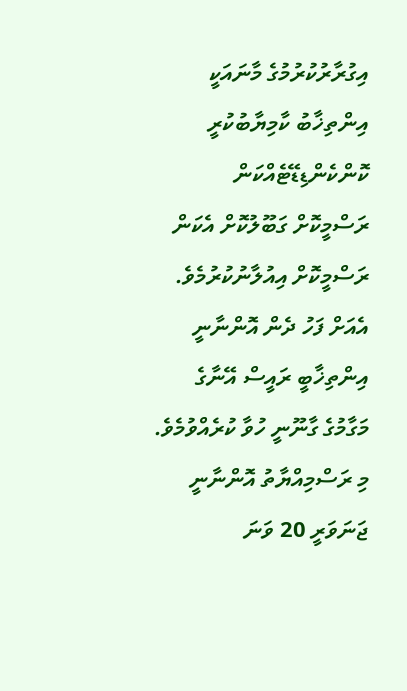އިގުރާރުކުރުމުގެ މާނައަކީ އިންތިޚާބު ކާމިޔާބުކުރީ ކޮންކެންޑިޑޭޓެއްކަން ރަސްމީކޮށް ގަބޫލުކޮށް އެކަން ރަސްމީކޮށް އިއުލާނުކުރުމެވެ. އެއަށް ފަހު ދެން އޮންނާނީ އިންތިޚާބީ ރައީސް އޭނާގެ މަގާމުގެ ގާނޫނީ ހުވާ ކުރެއްވުމެވެ. މި ރަސްމިއްޔާތު އޮންނާނީ ޖަނަވަރީ 20 ވަނަ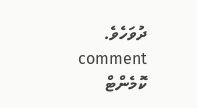ދުވަހެވެ.
comment ކޮމެންޓް